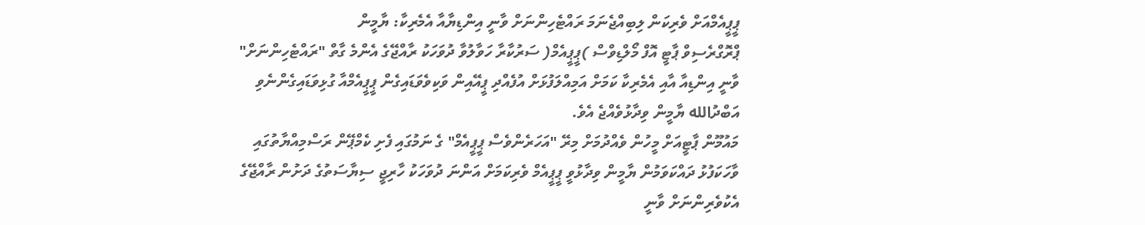ޕީޕީއެމްއަށް ވެރިކަން ލިބިއްޖެނަމަ ރައްޓެހިންނަށް ވާނީ އިންޑިޔާއާ އެމެރިކާ: ޔާމީން
ޕްރޮގްރެސިވް ޕާޓީ އޮފް މޯލްޑިވްސް )ޕީޕީއެމް( ސަރުކާރާ ހަވާލުވާ ދުވަހަކު ރާއްޖޭގެ އެންމެ ގާތް "ރައްޓެހިންނަށް" ވާނީ އިންޑިއާ އާއި އެމެރިކާ ކަމަށް އަމިއްލަފުޅަށް އުފެއްދި ޕީއޭއިން ވަކިވެވަޑައިގެން ޕީޕީއެމްއާ ގުޅިވަޑައިގެންނެވި އަބްދުالله ޔާމީން ވިދާޅުވެއްޖެ އެވެ.
މައުމޫން ޕާޓީއަށް މީހުން ވެއްދުމަށް މިރޭ "އަހަރެންވެސް ޕީޕީއެމް" ގެ ނަމުގައި ފެށި ކެމްޕޭން ރަސްމިއްޔާތުގައި ވާހަކަފުޅު ދައްކަވަމުން ޔާމީން ވިދާޅުވީ ޕީޕީއެމް ވެރިކަމަށް އަންނަ ދުވަހަކު ހާރިޖީ ސިޔާސަތުގެ ދަށުން ރާއްޖޭގެ އެކުވެރިންނަށް ވާނީ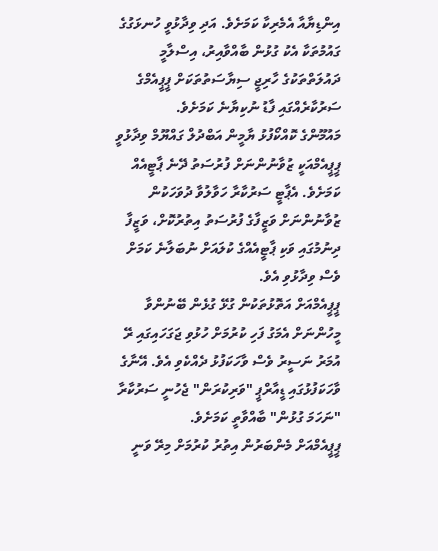އިންޑިޔާއާ އެމެރިކާ ކަމަށެވެ. އަދި ވިދާޅުވީ ހުނޅަގުގެ ގައުމުތަކާ އެކު ގުޅުން ބާއްވާއިރު، އިސްލާމީ ދައުލަތްތަކުގެ ހާރިޖީ ސިޔާސަތުތަކަށް ޕީޕީއެމްގެ ސަރުކާރެއްގައި ފާޑު ނުކިޔާނެ ކަމަށެވެ.
މައުމޫންގެ ކޮއްކޯފުޅު ޔާމީން އަބްދުލް ގައްޔޫމް ވިދާޅުވީ ޕީޕީއެމްއަކީ ޒުވާނުންނަށް ފުރުސަތު ދޭނެ ޕާޓީއެއް ކަމަށެވެ. އެޕާޓީ ސަރުކާރާ ހަވާލުވާ ދުވަހަކުން ޒުވާނުންނަށް ވަޒީފާގެ ފުރުސަތު އިތުރުކޮށް، ވަޒީފާ ދިނުމުގައި ވަކި ޕާޓީއެއްގެ ކުލައަށް ނުބަލާނެ ކަމަށް ވެސް ވިދާޅުވި އެވެ.
ޕީޕީއެމްއަށް އަތޮޅުތަކުން ގުޅޭ ގުޅެން ބޭނުންވާ މީހުންނަށް އެމަގު ފަހި ކުރުމަށް ހުޅުވި ޖަގަހައިގައި ރޭ އުމަރު ނަސީރު ވެސް ވާހަކަފުޅު ދެއްކެވި އެވެ. އޭނާގެ ވާހަކަފުޅުގައި ޑީއާރްޕީ "ވަރިކުރަން" ޖެހުނީ ސަރުކާރާ "ނަހަމަ ގުޅުން" ބާއްވާތީ ކަމަށެވެ.
ޕީޕީއެމްއަށް މެންބަރުން އިތުރު ކުރުމަށް މިރޭ ވަނީ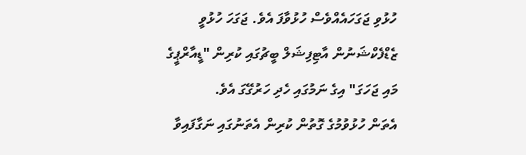ހުޅުވި ޖަގަހައެއްވެސް ހުޅުވާފަ އެވެ. ޖަގަހަ ހުޅުވީ ޒެޑްފެކްޝަނުން އާޓިފިޝަލް ބީޗުގައި ކުރިން "ޑީއާރްޕީގެ މައި ޖަހަގަ" އިގެ ނަމުގައި ހެދި ހަރުގޭގަ އެވެ.
އެތަން ހުޅުވުމުގެ ގޮތުން ކުރިން އެތަނުގައި ނަގާފައިވާ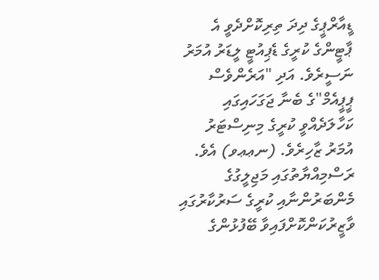ޑީއާރްޕީގެ ދިދަ ތިރިކޮށްދެވީ އެ ޕާޓީންގެ ކުރީގެ ޑެޕިއުޓީ ލީޑަރު އުމަރު ނަސީރެވެ. އަދި "އަރެންވެސް ޕީޕީއެމް"ގެ ބެނާ ޖަގަހައިގައި ކަހާލަދެއްވީ ކުރީގެ މިނިސްޓަރު އުމަރު ޒާހިރެވެ. (ނޢޢވ) އެވެ.
ރަސްމިއްޔާތުގައި މަޖިލީގުގެ މެންބަރުންނާއި ކުރީގެ ސަރުކާރުގައި ވާޒީރުކަންކޮށްފައިވާ ބޭފުޅުންގެ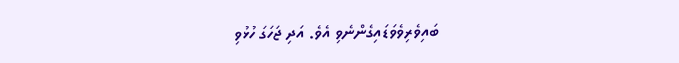ބައިވެރިވެވަޑައިގެންނެވި އެވެ. އަދި ޖަހަގަ ހުޅުވި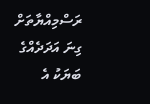ރަސްމިއްޔާތަށް ގިނަ އަދަދެއްގެ ބަޔަކު އެ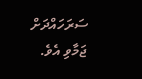ސަރަހައްދަށް ޖަމާވި އެވެ.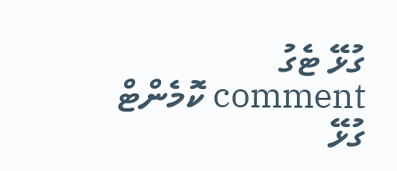ގުޅޭ ޓެގު
comment ކޮމެންޓް
ގުޅޭ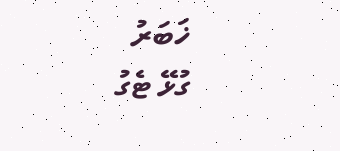ޚަބަރު
ގުޅޭ ޓެގު